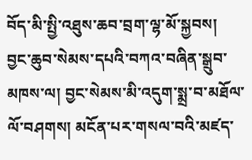བོད་མི་སྤྱི་འཐུས་ཆབ་བྲག་ལྷ་མོ་སྐྱབས།
བྱང་ཆུབ་སེམས་དཔའི་བཀའ་བཞིན་སྒྲུབ་མཁས་ལ། བྱང་སེམས་མི་འདུག་སྨྲ་བ་མཐོལ་ལོ་བཤགས། མངོན་པར་གསལ་བའི་མཛད་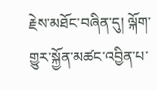རྗེས་མཐོང་བཞིན་དུ། ལྐོག་གྱུར་སྐྱོན་མཚང་འབྱིན་པ་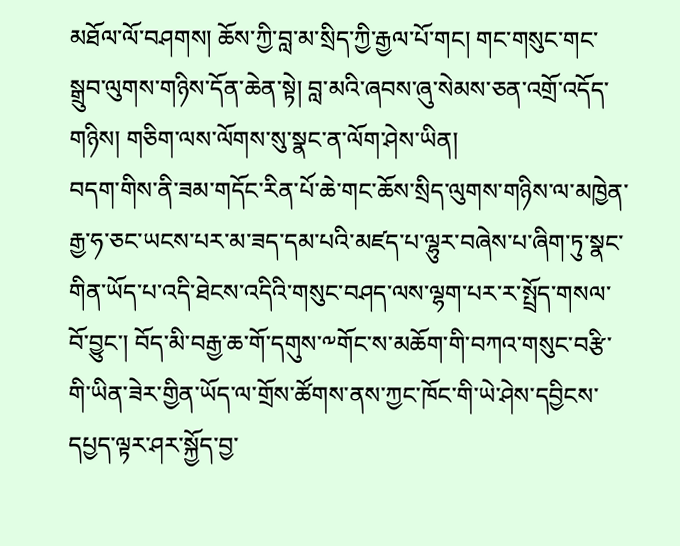མཐོལ་ལོ་བཤགས། ཆོས་ཀྱི་བླ་མ་སྲིད་ཀྱི་རྒྱལ་པོ་གང། གང་གསུང་གང་སྒྲུབ་ལུགས་གཉིས་དོན་ཆེན་སྟེ། བླ་མའི་ཞབས་ཞུ་སེམས་ཅན་འགྲོ་འདོད་གཉིས། གཅིག་ལས་ལོགས་སུ་སྣང་ན་ལོག་ཤེས་ཡིན།
བདག་གིས་ནི་ཟམ་གདོང་རིན་པོ་ཆེ་གང་ཆོས་སྲིད་ལུགས་གཉིས་ལ་མཁྱེན་རྒྱ་ཧ་ཅང་ཡངས་པར་མ་ཟད་དམ་པའི་མཛད་པ་ལྷུར་བཞེས་པ་ཞིག་ཏུ་སྣང་གིན་ཡོད་པ་འདི་ཐེངས་འདིའི་གསུང་བཤད་ལས་ལྷག་པར་ར་སྤྲོད་གསལ་བོ་བྱུང་། བོད་མི་བརྒྱ་ཆ་གོ་དགུས་༸གོང་ས་མཆོག་གི་བཀའ་གསུང་བརྩི་གི་ཡིན་ཟེར་གྱིན་ཡོད་ལ་གྲོས་ཚོགས་ནས་ཀྱང་ཁོང་གི་ཡེ་ཤེས་དབྱིངས་དཔྱད་ལྟར་ཤར་སྐྱོད་བྱ་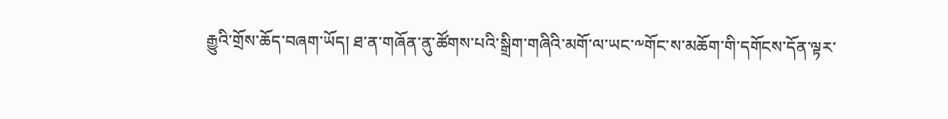རྒྱུའི་གྲོས་ཆོད་བཞག་ཡོད། ཐ་ན་གཞོན་ནུ་ཚོགས་པའི་སྒྲིག་གཞིའི་མགོ་ལ་ཡང་༸གོང་ས་མཆོག་གི་དགོངས་དོན་ལྟར་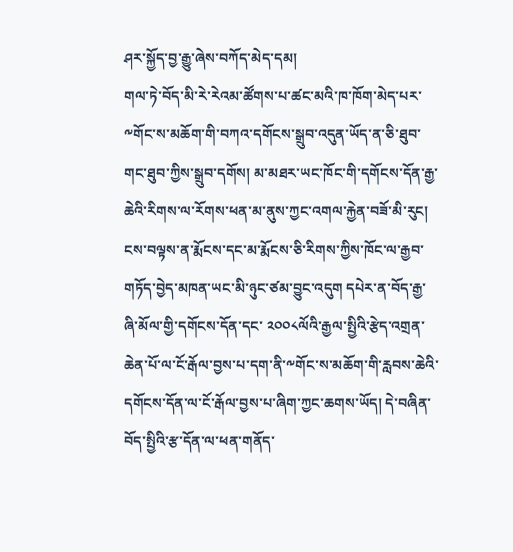ཤར་སྐྱོད་བྱ་རྒྱུ་ཞེས་བཀོད་མེད་དམ།
གལ་ཏེ་བོད་མི་རེ་རེའམ་ཚོགས་པ་ཚང་མའི་ཁ་ཁོག་མེད་པར་༸གོང་ས་མཆོག་གི་བཀའ་དགོངས་སྒྲུབ་འདུན་ཡོད་ན་ཅི་ཐུབ་གང་ཐུབ་ཀྱིས་སྒྲུབ་དགོས། མ་མཐར་ཡང་ཁོང་གི་དགོངས་དོན་རྒྱ་ཆེའི་རིགས་ལ་རོགས་ཕན་མ་ནུས་ཀྱང་འགལ་རྐྱེན་བཟོ་མི་རུང། ངས་བལྟས་ན་རྨོངས་དང་མ་རྨོངས་ཅི་རིགས་ཀྱིས་ཁོང་ལ་རྒྱབ་གཏོད་བྱེད་མཁན་ཡང་མི་ཉུང་ཙམ་བྱུང་འདུག དཔེར་ན་བོད་རྒྱ་ཞི་མོལ་གྱི་དགོངས་དོན་དང་ ༢༠༠༨ལོའི་རྒྱལ་སྤྱིའི་རྩེད་འགྲན་ཆེན་པོ་ལ་ངོ་རྒོལ་བྱས་པ་དག་ནི་༸གོང་ས་མཆོག་གི་རླབས་ཆེའི་དགོངས་དོན་ལ་ངོ་རྒོལ་བྱས་པ་ཞིག་ཀྱང་ཆགས་ཡོད། དེ་བཞིན་བོད་སྤྱིའི་རྩ་དོན་ལ་ཕན་གནོད་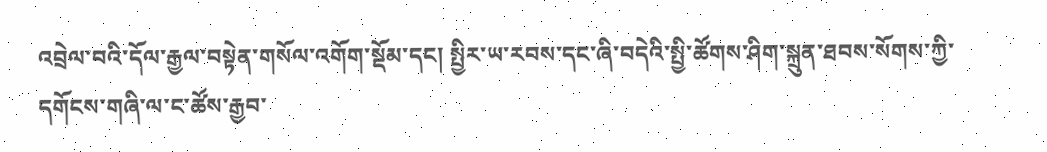འབྲེལ་བའི་དོལ་རྒྱལ་བསྟེན་གསོལ་འགོག་སྡོམ་དང། སྤྱིར་ཡ་རབས་དང་ཞི་བདེའི་སྤྱི་ཚོགས་ཤིག་སྐྲུན་ཐབས་སོགས་ཀྱི་དགོངས་གཞི་ལ་ང་ཚོས་རྒྱབ་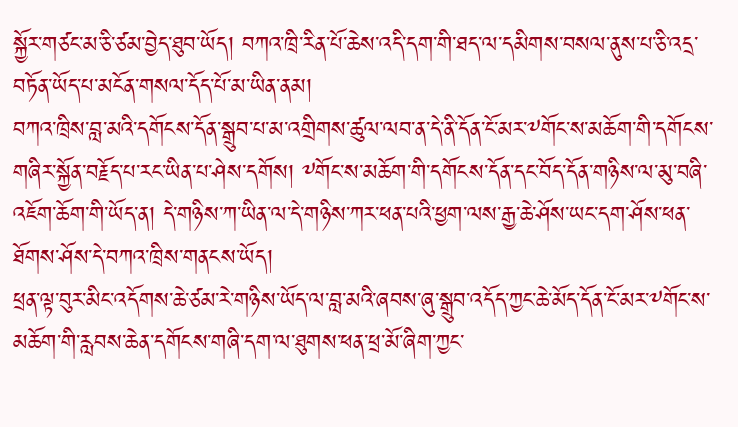སྐྱོར་གཙང་མ་ཅི་ཙམ་བྱེད་ཐུབ་ཡོད། བཀའ་ཁྲི་རིན་པོ་ཆེས་འདི་དག་གི་ཐད་ལ་དམིགས་བསལ་ནུས་པ་ཅི་འདྲ་བཏོན་ཡོད་པ་མངོན་གསལ་དོད་པོ་མ་ཡིན་ནམ།
བཀའ་ཁྲིས་བླ་མའི་དགོངས་དོན་སྒྲུབ་པ་མ་འགྲིགས་ཚུལ་ལབ་ན་དེ་ནི་དོན་ངོ་མར་༸གོང་ས་མཆོག་གི་དགོངས་གཞིར་སྐྱོན་བརྗོད་པ་རང་ཡིན་པ་ཤེས་དགོས། ༸གོང་ས་མཆོག་གི་དགོངས་དོན་དང་བོད་དོན་གཉིས་ལ་མུ་བཞི་འཇོག་ཆོག་གི་ཡོད་ན། དེ་གཉིས་ཀ་ཡིན་ལ་དེ་གཉིས་ཀར་ཕན་པའི་ཕྱག་ལས་རྒྱ་ཆེ་ཤོས་ཡང་དག་ཤོས་ཕན་ཐོགས་ཤོས་དེ་བཀའ་ཁྲིས་གནངས་ཡོད།
ཕྲན་ལྟ་བུར་མིང་འདོགས་ཆེ་ཙམ་རེ་གཉིས་ཡོད་ལ་བླ་མའི་ཞབས་ཞུ་སྒྲུབ་འདོད་ཀྱང་ཆེ་མོད་དོན་ངོ་མར་༸གོང་ས་མཆོག་གི་རླབས་ཆེན་དགོངས་གཞི་དག་ལ་ཐུགས་ཕན་ཕྲ་མོ་ཞིག་ཀྱང་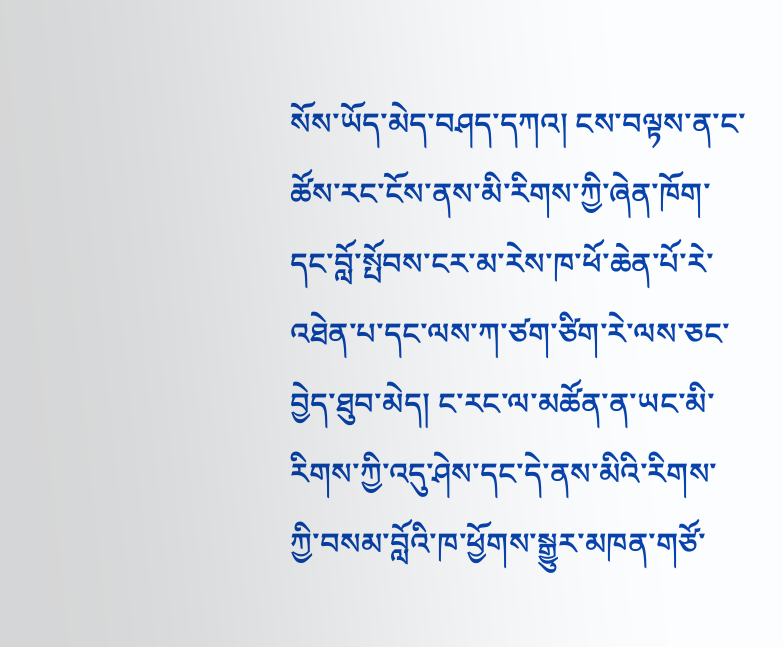སོས་ཡོད་མེད་བཤད་དཀའ། ངས་བལྟས་ན་ང་ཚོས་རང་ངོས་ནས་མི་རིགས་ཀྱི་ཞེན་ཁོག་དང་བློ་སྤོབས་ངར་མ་རེས་ཁ་ཕོ་ཆེན་པོ་རེ་འཐེན་པ་དང་ལས་ཀ་ཙག་ཙིག་རེ་ལས་ཅང་བྱེད་ཐུབ་མེད། ང་རང་ལ་མཚོན་ན་ཡང་མི་རིགས་ཀྱི་འདུ་ཤེས་དང་དེ་ནས་མིའི་རིགས་ཀྱི་བསམ་བློའི་ཁ་ཕྱོགས་སྒྱུར་མཁན་གཙོ་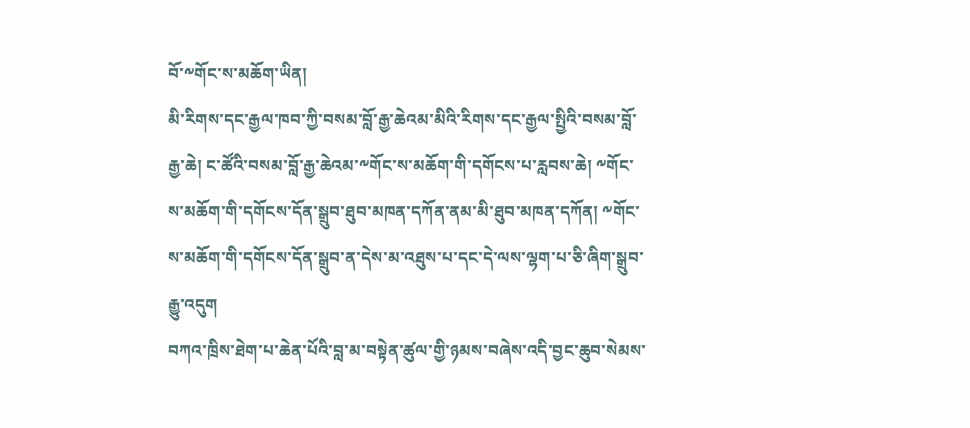བོ་༸གོང་ས་མཆོག་ཡིན།
མི་རིགས་དང་རྒྱལ་ཁབ་ཀྱི་བསམ་བློ་རྒྱ་ཆེའམ་མིའི་རིགས་དང་རྒྱལ་སྤྱིའི་བསམ་བློ་རྒྱ་ཆེ། ང་ཚོའི་བསམ་བློ་རྒྱ་ཆེའམ་༸གོང་ས་མཆོག་གི་དགོངས་པ་རླབས་ཆེ། ༸གོང་ས་མཆོག་གི་དགོངས་དོན་སྒྲུབ་ཐུབ་མཁན་དཀོན་ནམ་མི་ཐུབ་མཁན་དཀོན། ༸གོང་ས་མཆོག་གི་དགོངས་དོན་སྒྲུབ་ན་དེས་མ་འཐུས་པ་དང་དེ་ལས་ལྷག་པ་ཅི་ཞིག་སྒྲུབ་རྒྱུ་འདུག
བཀའ་ཁྲིས་ཐེག་པ་ཆེན་པོའི་བླ་མ་བསྟེན་ཚུལ་གྱི་ཉམས་བཞེས་འདི་བྱང་ཆུབ་སེམས་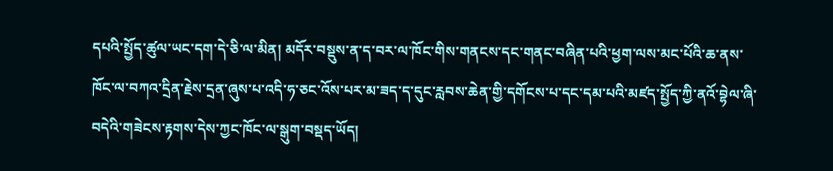དཔའི་སྤྱོད་ཚུལ་ཡང་དག་དེ་ཅི་ལ་མིན། མདོར་བསྡུས་ན་ད་བར་ལ་ཁོང་གིས་གནངས་དང་གནང་བཞིན་པའི་ཕྱག་ལས་མང་པོའི་ཆ་ནས་ཁོང་ལ་བཀའ་དྲིན་རྗེས་དྲན་ཞུས་པ་འདི་ཧ་ཅང་འོས་པར་མ་ཟད་ད་དུང་རླབས་ཆེན་གྱི་དགོངས་པ་དང་དམ་པའི་མཛད་སྤྱོད་ཀྱི་ནའོ་བྷེལ་ཞི་བདེའི་གཟེངས་རྟགས་དེས་ཀྱང་ཁོང་ལ་སྒུག་བསྡད་ཡོད།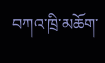བཀའ་ཁྲི་མཆོག་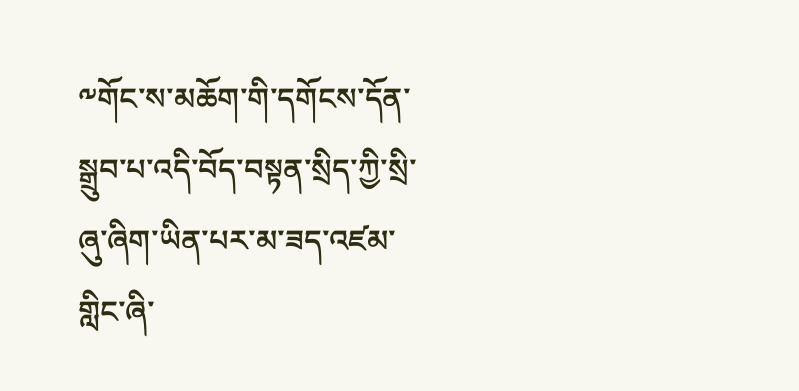༸གོང་ས་མཆོག་གི་དགོངས་དོན་སྒྲུབ་པ་འདི་བོད་བསྟན་སྲིད་ཀྱི་སྲི་ཞུ་ཞིག་ཡིན་པར་མ་ཟད་འཛམ་གླིང་ཞི་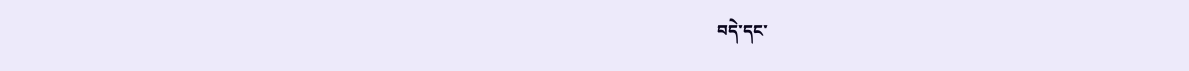བདེ་དང་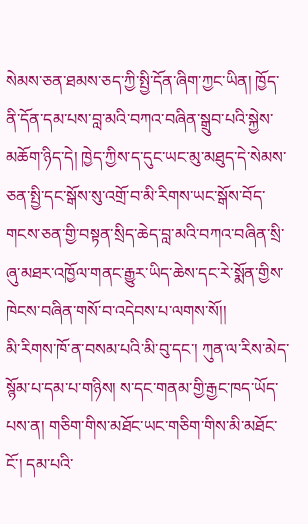སེམས་ཅན་ཐམས་ཅད་ཀྱི་སྤྱི་དོན་ཞིག་ཀྱང་ཡིན། ཁྱོད་ནི་དོན་དམ་པས་བླ་མའི་བཀའ་བཞིན་སྒྲུབ་པའི་སྐྱེས་མཆོག་ཉིད་དེ། ཁྱེད་ཀྱིས་ད་དུང་ཡང་མུ་མཐུད་དེ་སེམས་ཅན་སྤྱི་དང་སྒོས་སུ་འགྲོ་བ་མི་རིགས་ཡང་སྒོས་བོད་གངས་ཅན་གྱི་བསྟན་སྲིད་ཆེད་བླ་མའི་བཀའ་བཞིན་སྲི་ཞུ་མཐར་འཁྱོལ་གནང་རྒྱུར་ཡིད་ཆེས་དང་རེ་སྨོན་གྱིས་ཁེངས་བཞིན་གསོ་བ་འདེབས་པ་ལགས་སོ།།
མི་རིགས་ཁོ་ན་བསམ་པའི་མི་བུ་དང་། ཀུན་ལ་རིས་མེད་སྙོམ་པ་དམ་པ་གཉིས། ས་དང་གནམ་གྱི་རྒྱང་ཁད་ཡོད་པས་ན། གཅིག་གིས་མཐོང་ཡང་གཅིག་གིས་མི་མཐོང་ངོ་། དམ་པའི་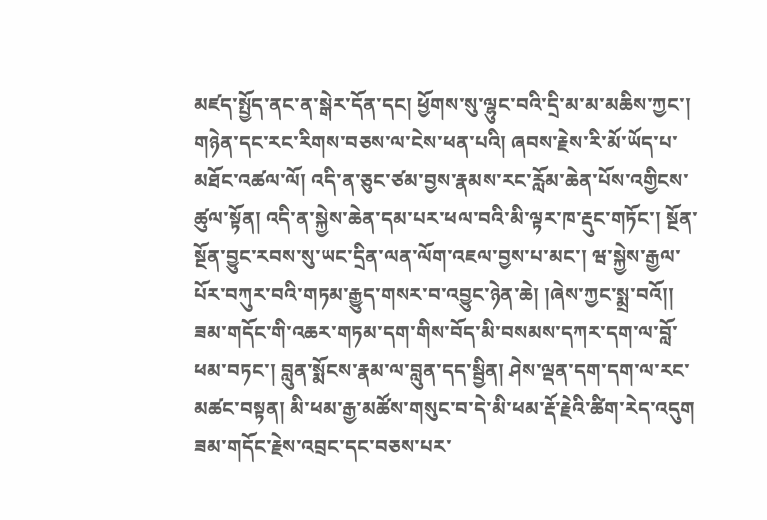མཛད་སྤྱོད་ནང་ན་སྒེར་དོན་དང། ཕྱོགས་སུ་ལྷུང་བའི་དྲི་མ་མ་མཆིས་ཀྱང་། གཉེན་དང་རང་རིགས་བཅས་ལ་ངེས་ཕན་པའི། ཞབས་རྗེས་རི་མོ་ཡོད་པ་མཐོང་འཚལ་ལོ། འདི་ན་ཅུང་ཙམ་བྱས་རྣམས་རང་རློམ་ཆེན་པོས་འགྱིངས་ཚུལ་སྟོན། འདི་ན་སྐྱེས་ཆེན་དམ་པར་ཕལ་བའི་མི་ལྟར་ཁ་རྡུང་གཏོང་། སྔོན་སྔོན་བྱུང་རབས་སུ་ཡང་དྲིན་ལན་ལོག་འཇལ་བྱས་པ་མང་། ཝ་སྐྱེས་རྒྱལ་པོར་བཀུར་བའི་གཏམ་རྒྱུད་གསར་བ་འབྱུང་ཉེན་ཆེ། །ཞེས་ཀྱང་སྨྲ་བའོ།།
ཟམ་གདོང་གི་འཆར་གཏམ་དག་གིས་བོད་མི་བསམས་དཀར་དག་ལ་བློ་ཕམ་བཏང་། བླུན་སྨོངས་རྣམ་ལ་བླུན་དད་སྦྱིན། ཤེས་ལྡན་དག་དག་ལ་རང་མཚང་བསྟན། མི་ཕམ་རྒྱ་མཚོས་གསུང་བ་དེ་མི་ཕམ་རྡོ་རྗེའི་ཚིག་རེད་འདུག ཟམ་གདོང་རྗེས་འབྲང་དང་བཅས་པར་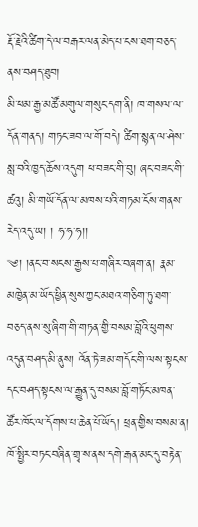རྡོ་རྗེའི་ཚིག་དེ་ལ་བརྒར་ལན་མེད་པ་ངས་ཐག་བཅད་ནས་བཤད་ཐུབ།
མི་ཕམ་རྒྱ་མཚོ་མགུལ་གསུང་དག་ནི། ཁ་གསལ་ལ་དོན་གནད། གཏང་ཟབ་ལ་གོ་བདེ། ཚིག་སྙན་ལ་ཤེས་སླ་བའི་ཁྱད་ཆོས་འདུག ཕ་བཟང་གི་བུ། ཞང་བཟང་གི་ཚའུ། མི་གཡོ་དོན་ལ་མཁས་པའི་གཏམ་ངོས་གནས་རེད་འདུ་ཡ། ། ཧ་ཧ་ཧ།།
༄། །ནང་བ་སངས་རྒྱས་པ་གཞིར་བཞག་ན། རྣམ་མཁྱེན་མ་ཡོད་ཕྱིན་སུས་ཀྱང་མཐའ་གཅིག་ཏུ་ཐག་བཅད་ནས་སུ་ཞིག་གི་གཏན་གྱི་བསམ་བློའི་ཕུགས་འདུན་བཤད་མི་ནུས། འོན་ཏེ་ཟམ་གདོང་གི་ལས་སྟངས་དང་བཤད་སྟངས་ལ་རྒྱུན་དུ་བསམ་བློ་གཏོང་མཁན་ཚོར་ཁོང་ལ་དོགས་པ་ཆེན་པོ་ཡོད། ཕྲན་གྱིས་བསམ་ན། ཁོ་སྤྱིར་བཏང་བཞིན་གྲྭ་ས་ནས་དགེ་རྒན་མང་དུ་བརྟེན་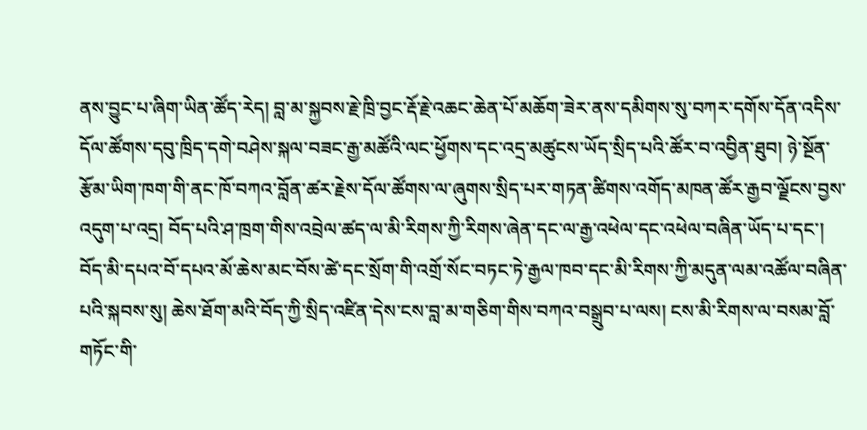ནས་བྱུང་པ་ཞིག་ཡིན་ཚོད་རེད། བླ་མ་སྐྱབས་རྗེ་ཁྲི་བྱང་རྡོ་རྗེ་འཆང་ཆེན་པོ་མཆོག་ཟེར་ནས་དམིགས་སུ་བཀར་དགོས་དོན་འདིས་དོལ་ཚོགས་དབུ་ཁྲིད་དགེ་བཤེས་སྐལ་བཟང་རྒྱ་མཚོའི་ལང་ཕྱོགས་དང་འདྲ་མཚུངས་ཡོད་སྲིད་པའི་ཚོར་བ་འབྱིན་ཐུབ། ཉེ་སྔོན་རྩོམ་ཡིག་ཁག་གི་ནང་ཁོ་བཀའ་བློན་ཚར་རྗེས་དོལ་ཚོགས་ལ་ཞུགས་སྲིད་པར་གཏན་ཚིགས་འགོད་མཁན་ཚོར་རྒྱབ་ལྗོངས་བྱས་འདུག་པ་འདྲ། བོད་པའི་ཤ་ཁྲག་གིས་འབྲེལ་ཚད་ལ་མི་རིགས་ཀྱི་རིགས་ཞེན་དང་ལ་རྒྱ་འཕེལ་དང་འཕེལ་བཞིན་ཡོད་པ་དང་། བོད་མི་དཔའ་བོ་དཔའ་མོ་ཆེས་མང་བོས་ཚེ་དང་སྲོག་གི་འགྲོ་སོང་བཏང་ཏེ་རྒྱལ་ཁབ་དང་མི་རིགས་ཀྱི་མདུན་ལམ་འཚོལ་བཞིན་པའི་སྐབས་སུ། ཆེས་ཐོག་མའི་བོད་ཀྱི་སྲིད་འཛིན་དེས་ངས་བླ་མ་གཅིག་གིས་བཀའ་བསྒྲུབ་པ་ལས། ངས་མི་རིགས་ལ་བསམ་བློ་གཏོང་གི་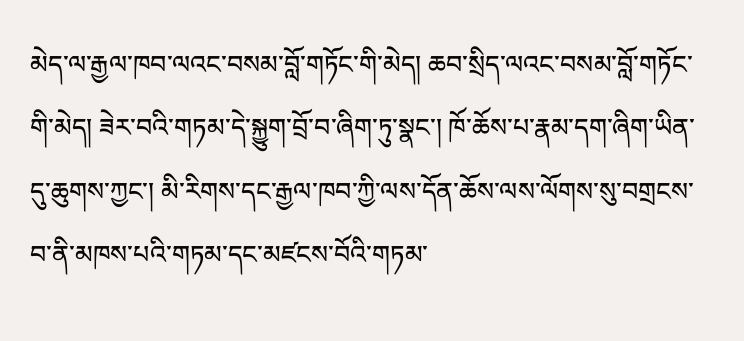མེད་ལ་རྒྱལ་ཁབ་ལའང་བསམ་བློ་གཏོང་གི་མེད། ཆབ་སྲིད་ལའང་བསམ་བློ་གཏོང་གི་མེད། ཟེར་བའི་གཏམ་དེ་སྐྱུག་བྲོ་བ་ཞིག་ཏུ་སྣང་། ཁོ་ཆོས་པ་རྣམ་དག་ཞིག་ཡིན་དུ་ཆུགས་ཀྱང་། མི་རིགས་དང་རྒྱལ་ཁབ་ཀྱི་ལས་དོན་ཆོས་ལས་ལོགས་སུ་བགྲངས་བ་ནི་མཁས་པའི་གཏམ་དང་མཛངས་བོའི་གཏམ་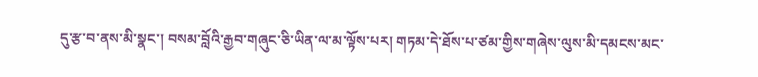དུ་རྩ་བ་ནས་མི་སྣང་། བསམ་བློའི་རྒྱབ་གཞུང་ཅི་ཡིན་ལ་མ་ལྟོས་པར། གཏམ་དེ་ཐོས་པ་ཙམ་གྱིས་གཞེས་ལུས་མི་དམངས་མང་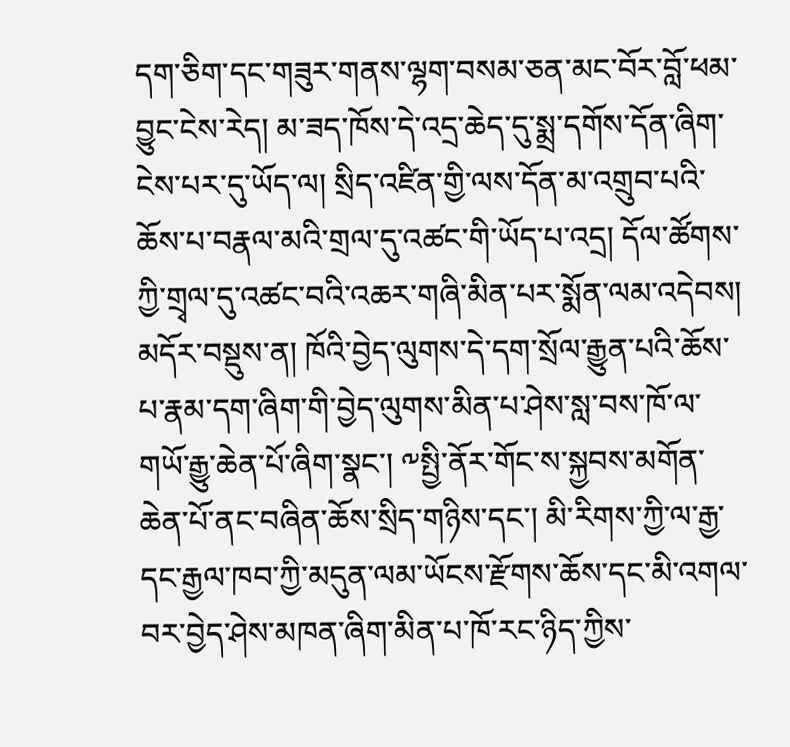དག་ཅིག་དང་གཟུར་གནས་ལྷག་བསམ་ཅན་མང་བོར་བློ་ཕམ་བྱུང་ངེས་རེད། མ་ཟད་ཁོས་དེ་འདྲ་ཆེད་དུ་སྨྲ་དགོས་དོན་ཞིག་ངེས་པར་དུ་ཡོད་ལ། སྲིད་འཛིན་གྱི་ལས་དོན་མ་འགྲུབ་པའི་ཆོས་པ་བརྣལ་མའི་གྲལ་དུ་འཚང་གི་ཡོད་པ་འདྲ། དོལ་ཚོགས་ཀྱི་གྲྭལ་དུ་འཚང་བའི་འཆར་གཞི་མིན་པར་སྨོན་ལམ་འདེབས། མདོར་བསྡུས་ན། ཁོའི་བྱེད་ལུགས་དེ་དག་སྲོལ་རྒྱུན་པའི་ཆོས་པ་རྣམ་དག་ཞིག་གི་བྱེད་ལུགས་མིན་པ་ཤེས་སླ་བས་ཁོ་ལ་གཡོ་རྒྱུ་ཆེན་པོ་ཞིག་སྣང་། ༸སྤྱི་ནོར་གོང་ས་སྐྱབས་མགོན་ཆེན་པོ་ནང་བཞིན་ཆོས་སྲིད་གཉིས་དང་། མི་རིགས་ཀྱི་ལ་རྒྱ་དང་རྒྱལ་ཁབ་ཀྱི་མདུན་ལམ་ཡོངས་རྫོགས་ཆོས་དང་མི་འགལ་བར་བྱེད་ཤེས་མཁན་ཞིག་མིན་པ་ཁོ་རང་ཉིད་ཀྱིས་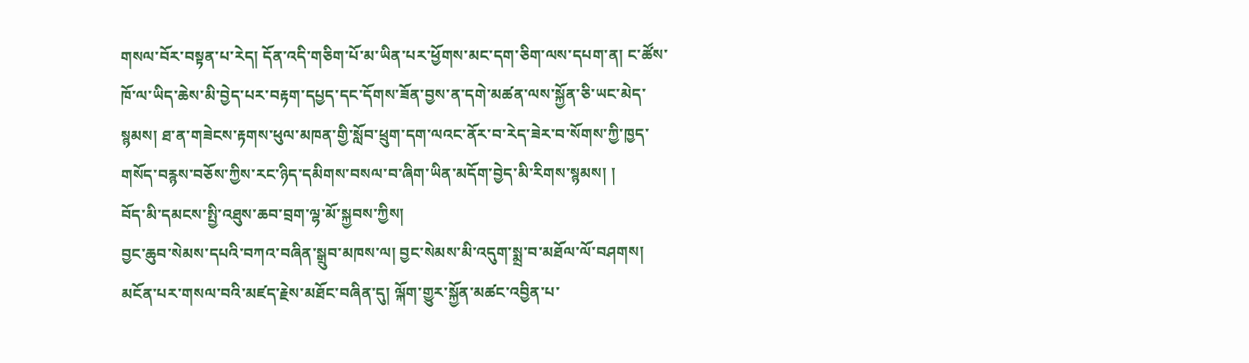གསལ་བོར་བསྟན་པ་རེད། དོན་འདི་གཅིག་པོ་མ་ཡིན་པར་ཕྱོགས་མང་དག་ཅིག་ལས་དཔག་ན། ང་ཚོས་ཁོ་ལ་ཡིད་ཆེས་མི་བྱེད་པར་བརྟག་དཔྱད་དང་དོགས་ཟོན་བྱས་ན་དགེ་མཚན་ལས་སྐྱོན་ཅི་ཡང་མེད་སྙམས། ཐ་ན་གཟེངས་རྟགས་ཕུལ་མཁན་གྱི་སློབ་ཕྲུག་དག་ལའང་ནོར་བ་རེད་ཟེར་བ་སོགས་ཀྱི་ཁྱད་གསོད་བརྙས་བཅོས་ཀྱིས་རང་ཉིད་དམིགས་བསལ་བ་ཞིག་ཡིན་མདོག་བྱེད་མི་རིགས་སྙམས། །
བོད་མི་དམངས་སྤྱི་འཐུས་ཆབ་བྲག་ལྷ་མོ་སྐྱབས་ཀྱིས།
བྱང་ཆུབ་སེམས་དཔའི་བཀའ་བཞིན་སྒྲུབ་མཁས་ལ། བྱང་སེམས་མི་འདུག་སྨྲ་བ་མཐོལ་ལོ་བཤགས། མངོན་པར་གསལ་བའི་མཛད་རྗེས་མཐོང་བཞིན་དུ། ལྐོག་གྱུར་སྐྱོན་མཚང་འབྱིན་པ་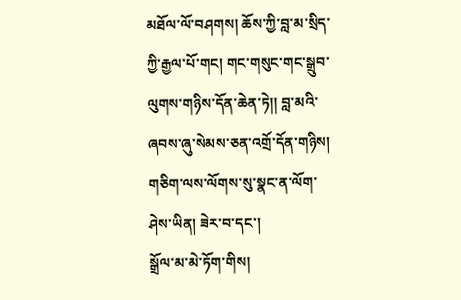མཐོལ་ལོ་བཤགས། ཆོས་ཀྱི་བླ་མ་སྲིད་ཀྱི་རྒྱལ་པོ་གང། གང་གསུང་གང་སྒྲུབ་ལུགས་གཉིས་དོན་ཆེན་ཏེ།། བླ་མའི་ཞབས་ཞུ་སེམས་ཅན་འགྲོ་དོན་གཉིས། གཅིག་ལས་ལོགས་སུ་སྣང་ན་ལོག་ཤེས་ཡིན། ཟེར་བ་དང་།
སྒྲོལ་མ་མེ་ཏོག་གིས།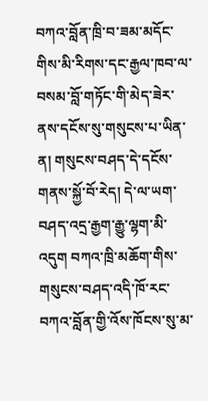བཀའ་བློན་ཁྲི་བ་ཟམ་མདོང་གིས་མི་རིགས་དང་རྒྱལ་ཁབ་ལ་བསམ་བློ་གཏོང་གི་མེད་ཟེར་ནས་དངོས་སུ་གསུངས་པ་ཡིན་ན། གསུངས་བཤད་དེ་དངོས་གནས་སྐྱོ་བོ་རེད། དེ་ལ་ཡག་བཤད་འདྲ་རྒྱག་རྒྱུ་ལྷག་མི་འདུག བཀའ་ཁྲི་མཆོག་གིས་གསུངས་བཤད་འདི་ཁོ་རང་བཀའ་བློན་གྱི་འོས་ཁོངས་སུ་མ་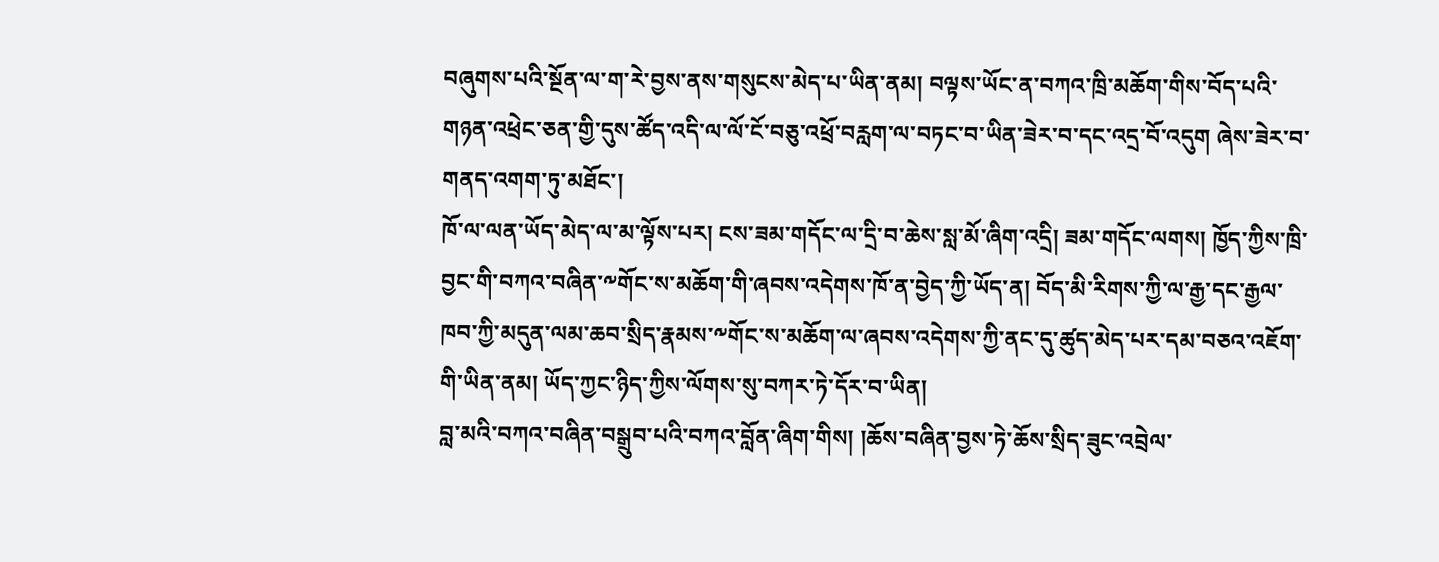བཞུགས་པའི་སྔོན་ལ་ག་རེ་བྱས་ནས་གསུངས་མེད་པ་ཡིན་ནམ། བལྟས་ཡོང་ན་བཀའ་ཁྲི་མཆོག་གིས་བོད་པའི་གཉན་འཕྲེང་ཅན་གྱི་དུས་ཚོད་འདི་ལ་ལོ་ངོ་བཅུ་འཕྲོ་བརླག་ལ་བཏང་བ་ཡིན་ཟེར་བ་དང་འདྲ་བོ་འདུག ཞེས་ཟེར་བ་གནད་འགག་ཏུ་མཐོང་།
ཁོ་ལ་ལན་ཡོད་མེད་ལ་མ་ལྟོས་པར། ངས་ཟམ་གདོང་ལ་དྲི་བ་ཆེས་སླ་མོ་ཞིག་འདྲི། ཟམ་གདོང་ལགས། ཁྱོད་ཀྱིས་ཁྲི་བྱང་གི་བཀའ་བཞིན་༸གོང་ས་མཆོག་གི་ཞབས་འདེགས་ཁོ་ན་བྱེད་ཀྱི་ཡོད་ན། བོད་མི་རིགས་ཀྱི་ལ་རྒྱ་དང་རྒྱལ་ཁབ་ཀྱི་མདུན་ལམ་ཆབ་སྲིད་རྣམས་༸གོང་ས་མཆོག་ལ་ཞབས་འདེགས་ཀྱི་ནང་དུ་ཚུད་མེད་པར་དམ་བཅའ་འཇོག་གི་ཡིན་ནམ། ཡོད་ཀྱང་ཉིད་ཀྱིས་ལོགས་སུ་བཀར་ཏེ་དོར་བ་ཡིན།
བླ་མའི་བཀའ་བཞིན་བསྒྲུབ་པའི་བཀའ་བློན་ཞིག་གིས། །ཆོས་བཞིན་བྱས་ཏེ་ཆོས་སྲིད་ཟུང་འབྲེལ་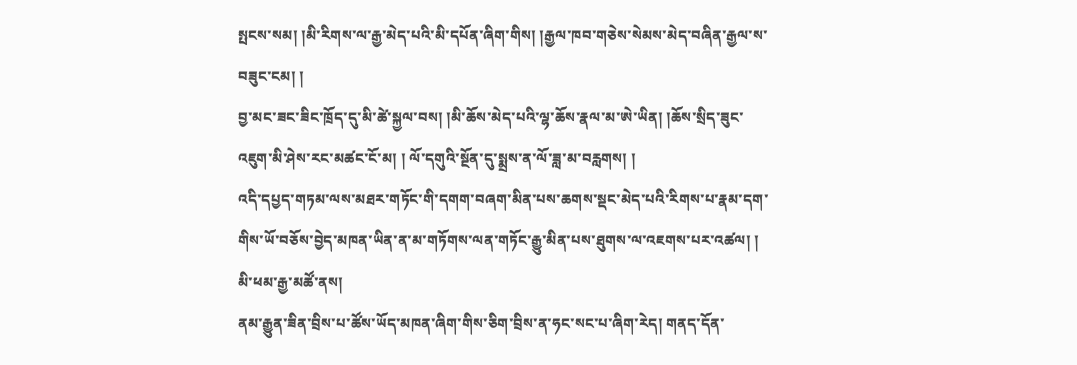སྤངས་སམ། །མི་རིགས་ལ་རྒྱ་མེད་པའི་མི་དཔོན་ཞིག་གིས། །རྒྱལ་ཁབ་གཅེས་སེམས་མེད་བཞིན་རྒྱལ་ས་བཟུང་ངམ། །
བྱ་མང་ཟང་ཟིང་ཁྲོད་དུ་མི་ཚེ་སྐྱལ་བས། །མི་ཆོས་མེད་པའི་ལྷ་ཆོས་རྣལ་མ་ཨེ་ཡིན། །ཆོས་སྲིད་ཟུང་འཇུག་མི་ཤེས་རང་མཚང་ངོ་མ། ། ལོ་དགུའི་སྔོན་དུ་སྨྲས་ན་ལོ་ཟླ་མ་བརླགས། །
འདི་དཔྱད་གཏམ་ལས་མཐར་གཏོང་གི་དགག་བཞག་མིན་པས་ཆགས་སྡང་མེད་པའི་རིགས་པ་རྣམ་དག་གིས་ཡོ་བཅོས་བྱེད་མཁན་ཡིན་ན་མ་གཏོགས་ལན་གཏོང་རྒྱུ་མིན་པས་ཐུགས་ལ་འཇགས་པར་འཚལ། །
མི་ཕམ་རྒྱ་མཚོ་ནས།
ནམ་རྒྱུན་ཟིན་བྲིས་པ་ཚོས་ཡོད་མཁན་ཞིག་གིས་ཅིག་བྲིས་ན་ཧང་སང་པ་ཞིག་རེད། གནད་དོན་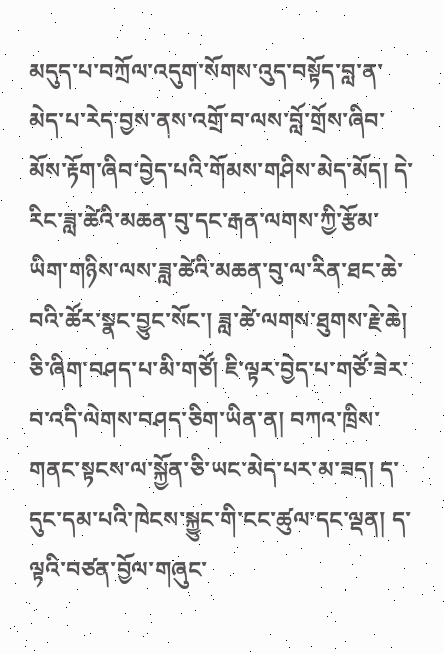མདུད་པ་བཀྲོལ་འདུག་སོགས་འུད་བསྟོད་བླ་ན་མེད་པ་རེད་བྱས་ནས་འགྲོ་བ་ལས་བློ་གྲོས་ཞིབ་མོས་རྟོག་ཞིབ་བྱེད་པའི་གོམས་གཤིས་མེད་མོད། དེ་རིང་ཟླ་ཚེའི་མཆན་བུ་དང་རྒན་ལགས་ཀྱི་རྩོམ་ཡིག་གཉིས་ལས་ཟླ་ཚེའི་མཆན་བུ་ལ་རིན་ཐང་ཆེ་བའི་ཚོར་སྣང་བྱུང་སོང་། ཟླ་ཚེ་ལགས་ཐུགས་རྗེ་ཆེ།
ཅི་ཞིག་བཤད་པ་མི་གཙོ། ཇི་ལྟར་བྱེད་པ་གཙོ་ཟེར་བ་འདི་ལེགས་བཤད་ཅིག་ཡིན་ན། བཀའ་ཁྲིས་གནང་སྟངས་ལ་སྐྱོན་ཅི་ཡང་མེད་པར་མ་ཟད། ད་དུང་དམ་པའི་ཁེངས་སྐྱུང་གི་ངང་ཚུལ་དང་ལྡན། ད་ལྟའི་བཙན་བྱོལ་གཞུང་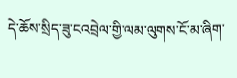དེ་ཆོས་སྲིད་ཟུ་ངའབྲེལ་གྱི་ལམ་ལུགས་ངོ་མ་ཞིག་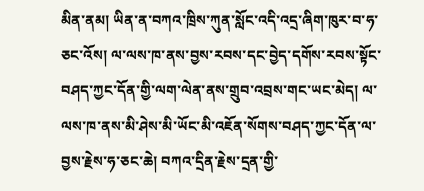མིན་ནམ། ཡིན་ན་བཀའ་ཁྲིས་ཀུན་སློང་འདི་འདྲ་ཞིག་ཁུར་བ་ཧ་ཅང་འོས། ལ་ལས་ཁ་ནས་བྱས་རབས་དང་བྱེད་དགོས་རབས་སྟོང་བཤད་ཀྱང་དོན་གྱི་ལག་ལེན་ནས་གྲུབ་འབྲས་གང་ཡང་མེད། ལ་ལས་ཁ་ནས་མི་ཤེས་མི་ཡོང་མི་འཇོན་སོགས་བཤད་ཀྱང་དོན་ལ་བྱས་རྗེས་ཧ་ཅང་ཆེ། བཀའ་དྲིན་རྗེས་དྲན་གྱི་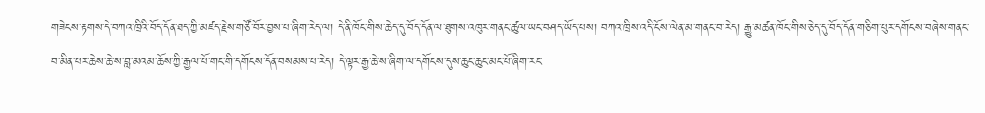གཟེངས་རྟགས་དེ་བཀའ་ཁྲིའི་བོད་དོན་ཐད་ཀྱི་མཛད་རྗེས་གཙོ་བོར་བྱས་པ་ཞིག་རེད་ལ། དེ་ནི་ཁོང་གིས་ཆེད་དུ་བོད་དོན་ལ་ཐུགས་འཁུར་གནང་ཚུལ་ཡང་བཤད་ཡོད་པས། བཀའ་ཁྲིས་འདི་ངོས་ལེན་མ་གནང་བ་རེད། རྒྱུ་མཚན་ཁོང་གིས་ཅེད་དུ་བོད་དོན་གཅིག་པུར་དགོངས་བཞེས་གནང་བ་མིན་པར་ཆེས་ཆེ་ས་བླ་མའམ་ཆོས་ཀྱི་རྒྱལ་པོ་གང་གི་དགོངས་དོན་བསམས་པ་རེད། དེ་ལྟར་རྒྱ་ཆེ་ས་ཞིག་ལ་དགོངས་དུས་ཆུང་ཆུང་མང་པོ་ཞིག་རང་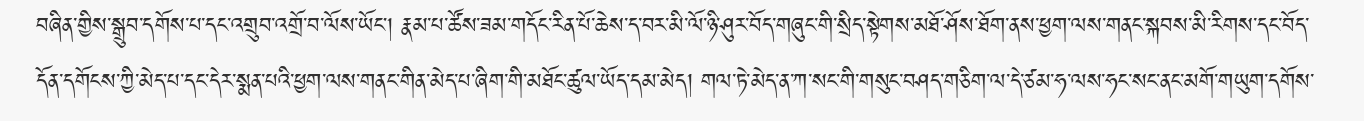བཞིན་གྱིས་སྒྲུབ་དགོས་པ་དང་འགྲུབ་འགྲོ་བ་ལོས་ཡོང། རྣམ་པ་ཚོས་ཟམ་གདོང་རིན་པོ་ཆེས་ད་བར་མི་ལོ་ཉི་ཤུར་བོད་གཞུང་གི་སྲིད་སྟེགས་མཐོ་ཤོས་ཐོག་ནས་ཕྱག་ལས་གནང་སྐབས་མི་རིགས་དང་བོད་དོན་དགོངས་ཀྱི་མེད་པ་དང་དེར་སྨན་པའི་ཕྱག་ལས་གནང་གིན་མེད་པ་ཞིག་གི་མཐོང་ཚུལ་ཡོད་དམ་མེད། གལ་ཏེ་མེད་ན་ཀ་སང་གི་གསུང་བཤད་གཅིག་ལ་དེ་ཙམ་ཧ་ལས་ཧང་སང་ནང་མགོ་གཡུག་དགོས་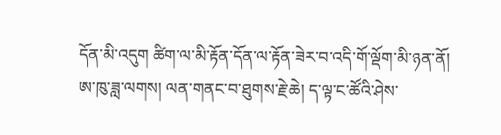དོན་མི་འདུག ཚིག་ལ་མི་རྟོན་དོན་ལ་རྟོན་ཟེར་བ་འདི་གོ་ལྡོག་མི་ཉན་ནོ།
ཨ་ཁུ་ཟླ་ལགས། ལན་གནང་བ་ཐུགས་རྗེ་ཆེ། ད་ལྟ་ང་ཚོའི་ཤེས་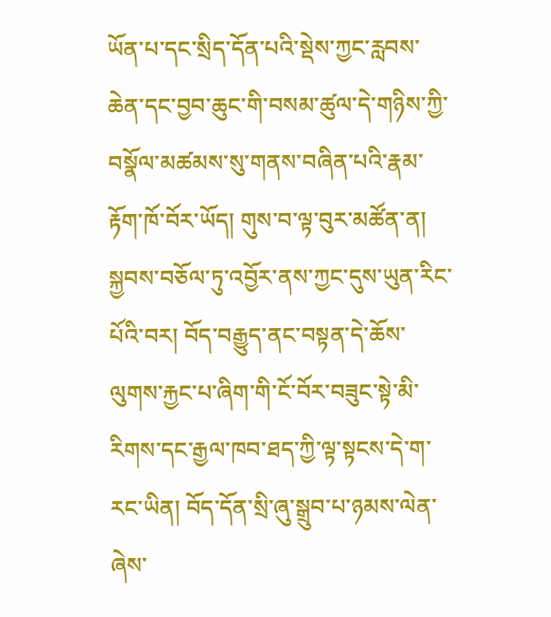ཡོན་པ་དང་སྲིད་དོན་པའི་སྡེས་ཀྱང་རླབས་ཆེན་དང་བྱབ་ཆུང་གི་བསམ་ཚུལ་དེ་གཉིས་ཀྱི་བསྣོལ་མཚམས་སུ་གནས་བཞིན་པའི་རྣམ་རྟོག་ཁོ་བོར་ཡོད། གུས་བ་ལྟ་བུར་མཚོན་ན། སྐྱབས་བཅོལ་ཏུ་འབྱོར་ནས་ཀྱང་དུས་ཡུན་རིང་པོའི་བར། བོད་བརྒྱུད་ནང་བསྟན་དེ་ཆོས་ལུགས་རྐྱང་པ་ཞིག་གི་ངོ་བོར་བཟུང་སྟེ་མི་རིགས་དང་རྒྱལ་ཁབ་ཐད་ཀྱི་ལྟ་སྟངས་དེ་ག་རང་ཡིན། བོད་དོན་སྲི་ཞུ་སྒྲུབ་པ་ཉམས་ལེན་ཞེས་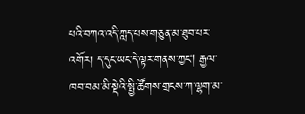པའི་བཀའ་འདི་ཀླད་པས་གཅུན་མ་ཐུབ་པར་འགོར། ད་དུང་ཡང་དེ་ལྟར་གནས་ཀྱང། རྒྱལ་ཁབ་བམ་མི་སྡེའི་སྤྱི་ཚོགས་གྲངས་ཀ་ལྷག་མ་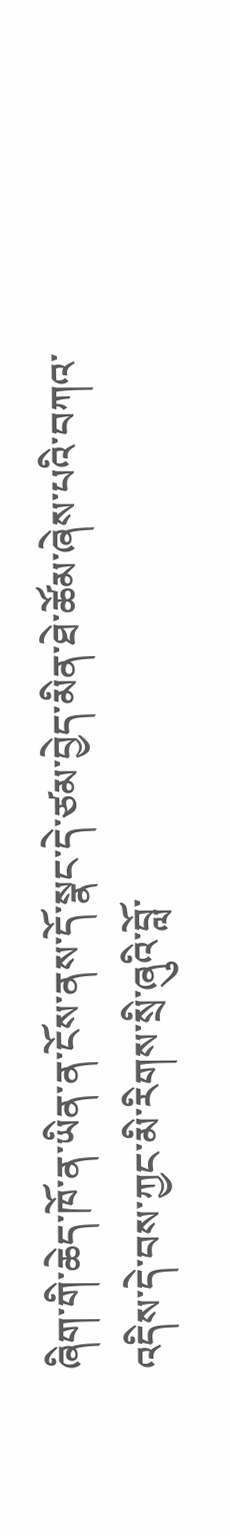ཞིག་གི་ཆེད་ཁོ་ན་ཡིན་ན་ངོས་ནས་དོ་སྣང་དེ་ཙམ་བྱེད་མིན་ཐེ་ཚོམ་ཞེས་པའི་བཀའ་འདིས་དེ་བས་ཀྱང་མི་རིགས་སྲི་ཞུའི་བློ་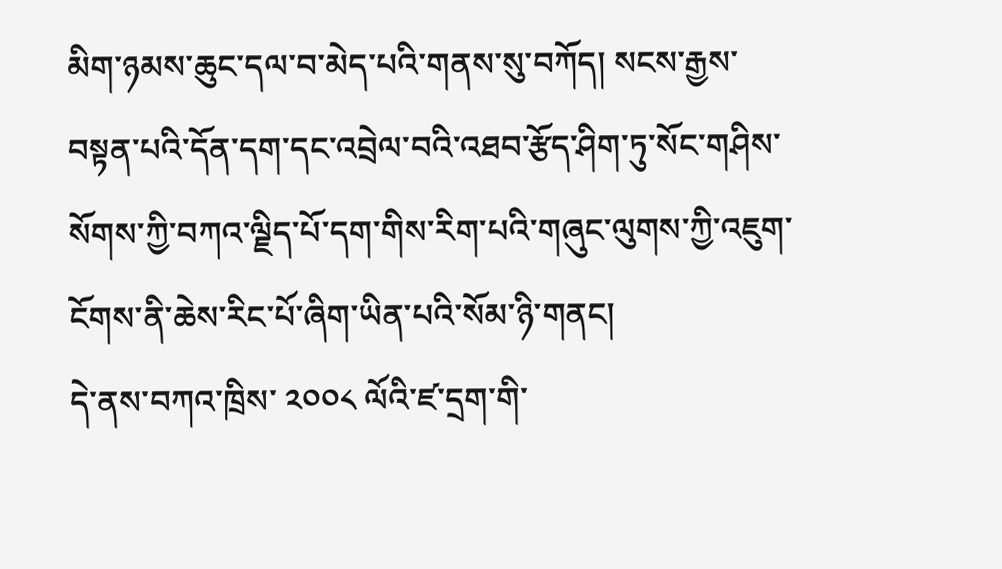མིག་ཉམས་ཆུང་དལ་བ་མེད་པའི་གནས་སུ་བཀོད། སངས་རྒྱས་བསྟན་པའི་དོན་དག་དང་འབྲེལ་བའི་འཐབ་རྩོད་ཤིག་ཏུ་སོང་གཤིས་སོགས་ཀྱི་བཀའ་ལྗིད་པོ་དག་གིས་རིག་པའི་གཞུང་ལུགས་ཀྱི་འཇུག་ངོགས་ནི་ཆེས་རིང་པོ་ཞིག་ཡིན་པའི་སོམ་ཉི་གནང།
དེ་ནས་བཀའ་ཁྲིས་ ༢༠༠༨ ལོའི་ཛ་དྲག་གི་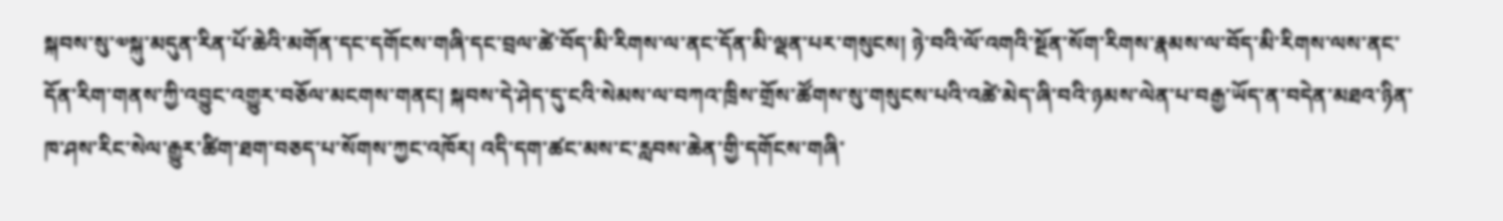སྐབས་སུ་༧སྐུ་མདུན་རིན་པོ་ཆེའི་མགོན་དང་དགོངས་གཞི་དང་བྲལ་ཚེ་བོད་མི་རིགས་ལ་ནང་དོན་མི་ལྡན་པར་གསུངས། ཉེ་བའི་ལོ་འགའི་སྔོན་སོག་རིགས་རྣམས་ལ་བོད་མི་རིགས་ལས་ནང་དོན་རིག་གནས་ཀྱི་འབྱུང་འགྱུར་བཅོལ་མངགས་གནང། སྐབས་དེ་ཤེད་དུ་ངའི་སེམས་ལ་བཀའ་ཁྲིས་གྲོས་ཚོགས་སུ་གསུངས་པའི་འཚེ་མེད་ཞི་བའི་ཉམས་ལེན་པ་བརྒྱ་ཡོད་ན་བདེན་མཐའ་ཉིན་ཁ་ཤས་རིང་སེལ་རྒྱུར་ཚིག་ཐག་བཅད་པ་སོགས་ཀྱང་འཁོར། འདི་དག་ཚང་མས་ང་རླབས་ཆེན་གྱི་དགོངས་གཞི་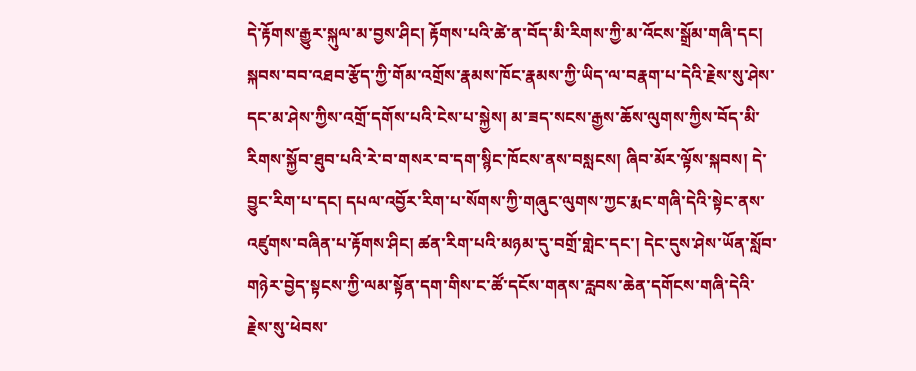དེ་རྟོགས་རྒྱུར་སྐུལ་མ་བྱས་ཤིང། རྟོགས་པའི་ཚེ་ན་བོད་མི་རིགས་ཀྱི་མ་འོངས་སྒྲོམ་གཞི་དང། སྐབས་བབ་འཐབ་རྩོད་ཀྱི་གོམ་འགྲོས་རྣམས་ཁོང་རྣམས་ཀྱི་ཡིད་ལ་བརྣག་པ་དེའི་རྗེས་སུ་ཤེས་དང་མ་ཤེས་ཀྱིས་འགྲོ་དགོས་པའི་ངེས་པ་སྐྱེས། མ་ཟད་སངས་རྒྱས་ཆོས་ལུགས་ཀྱིས་བོད་མི་རིགས་སྐྱོབ་ཐུབ་པའི་རེ་བ་གསར་བ་དག་སྙིང་ཁོངས་ནས་བསླངས། ཞིབ་མོར་ལྟོས་སྐབས། དེ་བྱུང་རིག་པ་དང། དཔལ་འབྱོར་རིག་པ་སོགས་ཀྱི་གཞུང་ལུགས་ཀྱང་རྨང་གཞི་དེའི་སྟེང་ནས་འཛུགས་བཞིན་པ་རྟོགས་ཤིང། ཚན་རིག་པའི་མཉམ་དུ་བགྲོ་གླེང་དང་། དེང་དུས་ཤེས་ཡོན་སློབ་གཉེར་བྱེད་སྟངས་ཀྱི་ལམ་སྟོན་དག་གིས་ང་ཚོ་དངོས་གནས་རླབས་ཆེན་དགོངས་གཞི་དེའི་རྗེས་སུ་ཕེབས་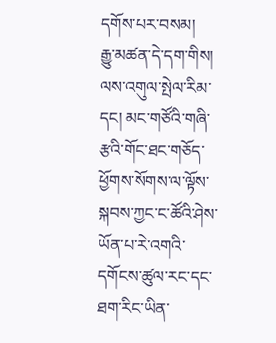དགོས་པར་བསམ།
རྒྱུ་མཚན་དེ་དག་གིས། ལས་འགུལ་སྤེལ་རིམ་དང། མང་གཙོའི་གཞི་རྩའི་གོང་ཐང་གཅོད་ཕྱོགས་སོགས་ལ་ལྟོས་སྐབས་ཀྱང་ང་ཚོའི་ཤེས་ཡོན་པ་རེ་འགའི་དགོངས་ཚུལ་རང་དང་ཐག་རིང་ཡིན་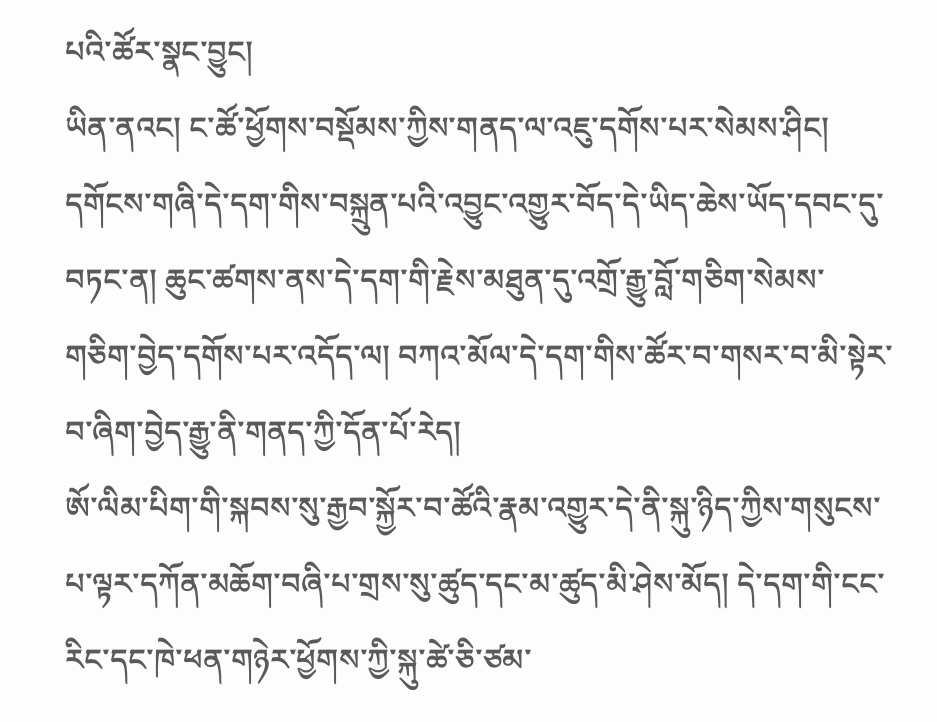པའི་ཚོར་སྣང་བྱུང།
ཡིན་ནའང། ང་ཚོ་ཕྱོགས་བསྡོམས་ཀྱིས་གནད་ལ་འཇུ་དགོས་པར་སེམས་ཤིང། དགོངས་གཞི་དེ་དག་གིས་བསྐྲུན་པའི་འབྱུང་འགྱུར་བོད་དེ་ཡིད་ཆེས་ཡོད་དབང་དུ་བཏང་ན། ཆུང་ཚགས་ནས་དེ་དག་གི་རྗེས་མཐུན་དུ་འགྲོ་རྒྱུ་བློ་གཅིག་སེམས་གཅིག་བྱེད་དགོས་པར་འདོད་ལ། བཀའ་མོལ་དེ་དག་གིས་ཚོར་བ་གསར་བ་མི་སྟེར་བ་ཞིག་བྱེད་རྒྱུ་ནི་གནད་ཀྱི་དོན་པོ་རེད།
ཨོ་ལིམ་པིག་གི་སྐབས་སུ་རྒྱབ་སྐྱོར་བ་ཚོའི་རྣམ་འགྱུར་དེ་ནི་སྐུ་ཉིད་ཀྱིས་གསུངས་པ་ལྟར་དཀོན་མཆོག་བཞི་པ་གྲས་སུ་ཚུད་དང་མ་ཚུད་མི་ཤེས་མོད། དེ་དག་གི་ངང་རིང་དང་ཁེ་ཕན་གཉེར་ཕྱོགས་ཀྱི་སྐུ་ཚེ་ཅི་ཙམ་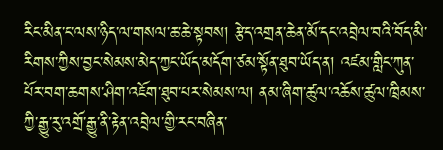རིང་མིན་ང་ལས་ཉིད་ལ་གསལ་ཆ་ཆེ་སྟབས། རྩེད་འགྲན་ཆེན་མོ་དང་འབྲེལ་བའི་བོད་མི་རིགས་ཀྱིས་བྱང་སེམས་མེད་ཀྱང་ཡོད་མདོག་ཙམ་སྟོན་ཐུབ་ཡོད་ན། འཛམ་གླིང་ཀུན་པོར་བག་ཆགས་ཤིག་འཇོག་ཐུབ་པར་སེམས་ལ། ནམ་ཞིག་ཚུལ་འཆོས་ཚུལ་ཁྲིམས་ཀྱི་རྒྱུ་རུ་འགྲོ་རྒྱུ་ནི་རྟེན་འབྲེལ་གྱི་རང་བཞིན་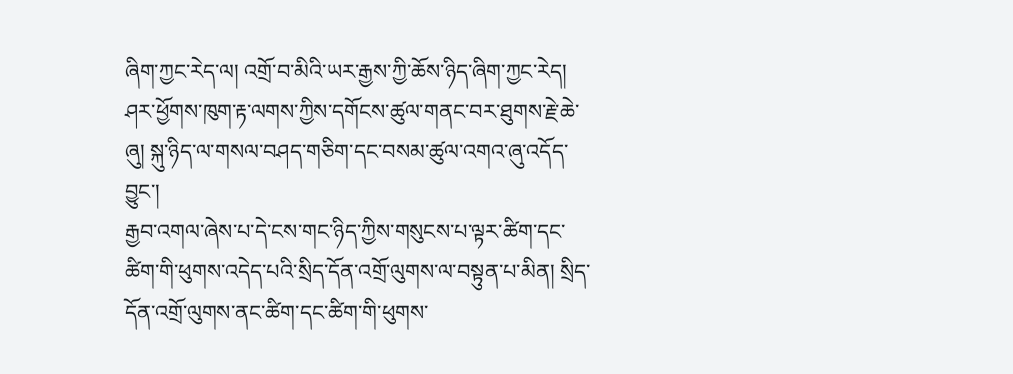ཞིག་ཀྱང་རེད་ལ། འགྲོ་བ་མིའི་ཡར་རྒྱས་ཀྱི་ཆོས་ཉིད་ཞིག་ཀྱང་རེད།
ཤར་ཕྱོགས་ཁུག་རྟ་ལགས་ཀྱིས་དགོངས་ཚུལ་གནང་བར་ཐུགས་རྗེ་ཆེ་ཞུ། སྐུ་ཉིད་ལ་གསལ་བཤད་གཅིག་དང་བསམ་ཚུལ་འགའ་ཞུ་འདོད་བྱུང་།
རྒྱབ་འགལ་ཞེས་པ་དེ་ངས་གང་ཉིད་ཀྱིས་གསུངས་པ་ལྟར་ཚིག་དང་ཚིག་གི་ཕུགས་འདེད་པའི་སྲིད་དོན་འགྲོ་ལུགས་ལ་བསྟུན་པ་མིན། སྲིད་དོན་འགྲོ་ལུགས་ནང་ཚིག་དང་ཚིག་གི་ཕུགས་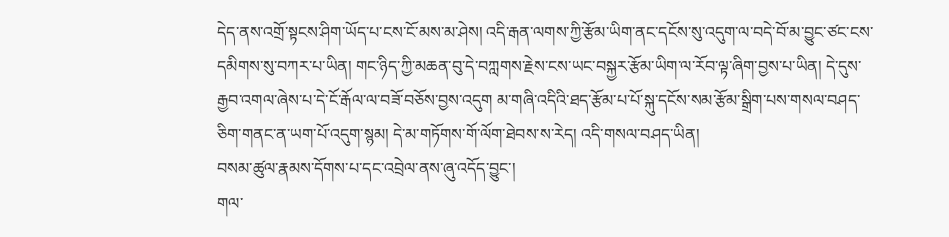དེད་ནས་འགྲོ་སྟངས་ཤིག་ཡོད་པ་ངས་ངོ་མས་མ་ཤེས། འདི་རྒན་ལགས་ཀྱི་རྩོམ་ཡིག་ནང་དངོས་སུ་འདུག་ལ་བདེ་བོ་མ་བྱུང་ཙང་ངས་དམིགས་སུ་བཀར་པ་ཡིན། གང་ཉིད་ཀྱི་མཆན་བུ་དེ་བཀླགས་རྗེས་ངས་ཡང་བསྐྱར་རྩོམ་ཡིག་ལ་རོབ་ལྟ་ཞིག་བྱས་པ་ཡིན། དེ་དུས་རྒྱབ་འགལ་ཞེས་པ་དེ་ངོ་རྒོལ་ལ་བཟོ་བཅོས་བྱས་འདུག མ་གཞི་འདིའི་ཐད་རྩོམ་པ་པོ་སྐུ་དངོས་སམ་རྩོམ་སྒྲིག་པས་གསལ་བཤད་ཅིག་གནང་ན་ཡག་པོ་འདུག་སྙམ། དེ་མ་གཏོགས་གོ་ལོག་ཐེབས་ས་རེད། འདི་གསལ་བཤད་ཡིན།
བསམ་ཚུལ་རྣམས་དོགས་པ་དང་འབྲེལ་ནས་ཞུ་འདོད་བྱུང་།
གལ་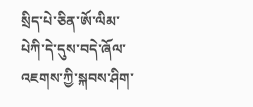སྲིད་པེ་ཅིན་ཨོ་ལིམ་པེཀི་དེ་དུས་བདེ་ཞོལ་འཇགས་ཀྱི་སྐབས་ཤིག་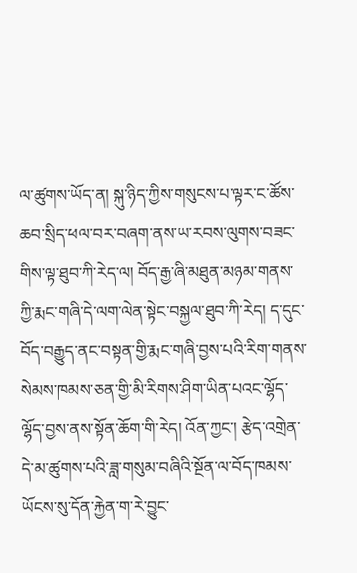ལ་ཚུགས་ཡོད་ན། སྐུ་ཉིད་ཀྱིས་གསུངས་པ་ལྟར་ང་ཚོས་ཆབ་སྲིད་ཕལ་བར་བཞག་ནས་ཡ་རབས་ལུགས་བཟང་གིས་ལྟ་ཐུབ་ཀི་རེད་ལ། བོད་རྒྱ་ཞི་མཐུན་མཉམ་གནས་ཀྱི་རྨང་གཞི་དེ་ལག་ལེན་སྟེང་བསྐྱལ་ཐུབ་ཀི་རེད། ད་དུང་བོད་བརྒྱུད་ནང་བསྟན་གྱི་རྨང་གཞི་བྱས་པའི་རིག་གནས་སེམས་ཁམས་ཅན་གྱི་མི་རིགས་ཤིག་ཡིན་པའང་ལྷོད་ལྷོད་བྱས་ནས་སྟོན་ཆོག་གི་རེད། འོན་ཀྱང་། རྩེད་འགྲེན་དེ་མ་ཚུགས་པའི་ཟླ་གསུམ་བཞིའི་སྔོན་ལ་བོད་ཁམས་ཡོངས་སུ་དོན་རྐྱེན་ག་རེ་བྱུང་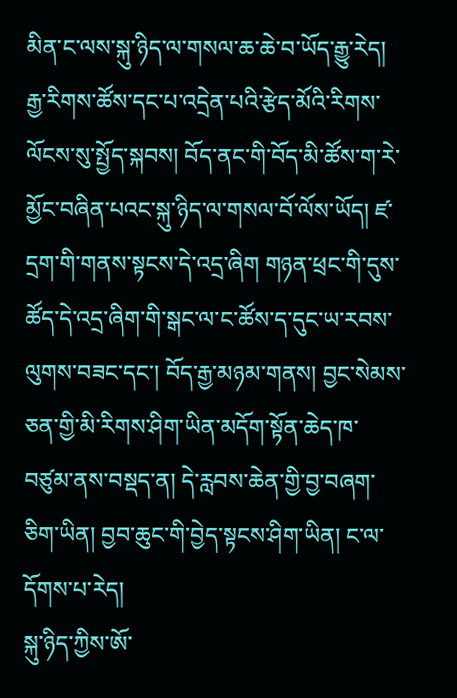མིན་ང་ལས་སྐུ་ཉིད་ལ་གསལ་ཆ་ཆེ་བ་ཡོད་རྒྱུ་རེད། རྒྱ་རིགས་ཚོས་དང་པ་འདྲེན་པའི་རྩེད་མོའི་རིགས་ལོངས་སུ་སྤྱོད་སྐབས། བོད་ནང་གི་བོད་མི་ཚོས་ག་རེ་མྱོང་བཞིན་པའང་སྐུ་ཉིད་ལ་གསལ་བོ་ལོས་ཡོད། ཛ་དྲག་གི་གནས་སྟངས་དེ་འདྲ་ཞིག གཉན་ཕྲང་གི་དུས་ཚོད་དེ་འདྲ་ཞིག་གི་སྒང་ལ་ང་ཚོས་ད་དུང་ཡ་རབས་ལུགས་བཟང་དང་། བོད་རྒྱ་མཉམ་གནས། བྱང་སེམས་ཅན་གྱི་མི་རིགས་ཤིག་ཡིན་མདོག་སྟོན་ཆེད་ཁ་བཙུམ་ནས་བསྡད་ན། དེ་རླབས་ཆེན་གྱི་བྱ་བཞག་ཅིག་ཡིན། བྱབ་ཆུང་གི་བྱེད་སྟངས་ཤིག་ཡིན། ང་ལ་དོགས་པ་རེད།
སྐུ་ཉིད་ཀྱིས་ཨོ་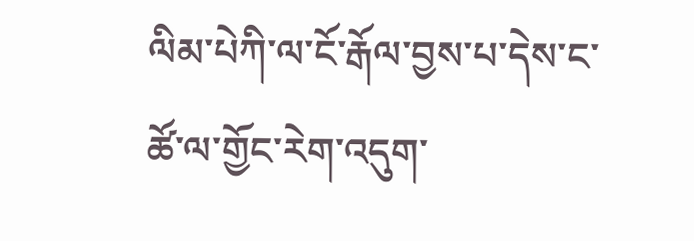ལིམ་པེཀི་ལ་ངོ་རྒོལ་བྱས་པ་དེས་ང་ཚོ་ལ་གྱོང་རེག་འདུག་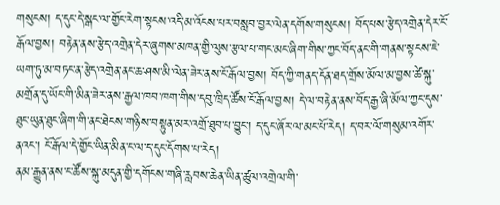གསུངས། ད་དུང་དེ་སྒང་ལ་གྱོང་རེག་སྟངས་འདི་མ་འོངས་པར་བསླབ་བྱར་ལེན་དགོས་གསུངས། བོད་པས་རྩེད་འགྲེན་དེར་ངོ་རྒོལ་བྱས། བརྟེན་ནས་རྩེད་འགྲེན་དེར་ཞུགས་མཁན་གྱི་ལུས་རྩལ་པ་གང་མང་ཞིག་གིས་ཀྱང་བོད་ནང་གི་གནས་སྟངས་ཇེ་ཡག་ཏུ་མ་བཏང་ན་རྩེད་འགྲེན་ནང་ཆ་ཤས་མི་ལེན་ཟེར་ནས་ངོ་རྒོལ་བྱས། བོད་ཀྱི་གནད་དོན་ཐད་གྲོས་མོལ་མ་བྱས་ཚེ་སྐུ་མགྲོན་དུ་ཡོང་གི་མིན་ཟེར་ནས་རྒྱལ་ཁབ་ཁག་གིས་དབུ་ཁྲིད་ཚོས་ངོ་རྒོལ་བྱས། དེ་ལ་བརྟེན་ནས་བོད་རྒྱ་ཞི་མོལ་ཀྱང་དུས་ཐུང་ཡུན་ཐུང་ཞིག་གི་ནང་ཐེངས་གཉིས་བསྟུན་མར་འགྲོ་ཐུབ་པ་བྱུང་། ད་དུང་ཞོར་ལ་མང་པོ་རེད། ད་བར་ལོ་གསུམ་འགོར་ནའང་། ངོ་རྒོལ་དེ་གྱོང་ཡིན་མིན་ང་ལ་ད་དུང་དོགས་པ་རེད།
ནམ་རྒྱུན་ནས་ང་ཚོས་སྐུ་མདུན་གྱི་དགོངས་གཞི་རླབས་ཆེན་ཡིན་ཚུལ་འགྲེལ་གི་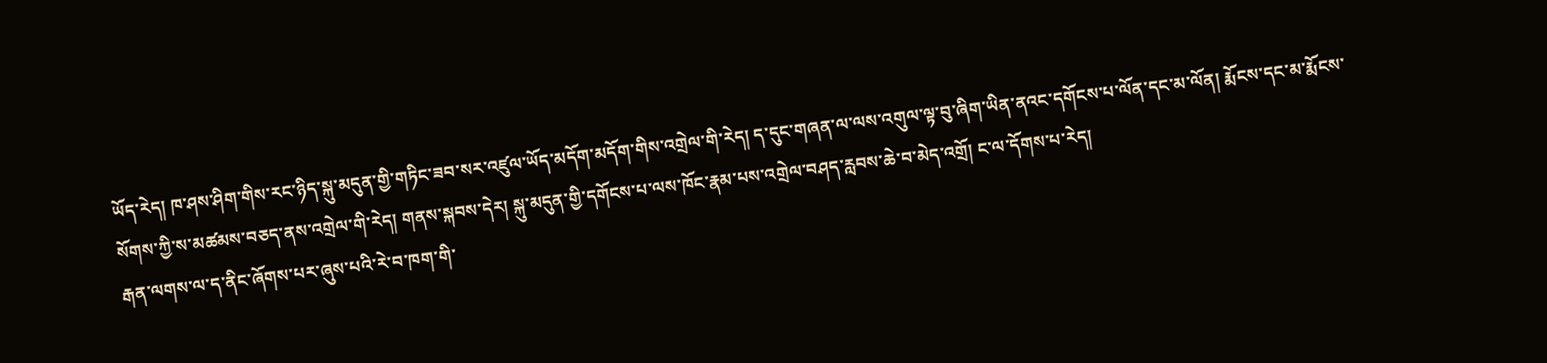ཡོད་རེད། ཁ་ཤས་ཤིག་གིས་རང་ཉིད་སྐུ་མདུན་གྱི་གཏིང་ཟབ་སར་འཛུལ་ཡོད་མདོག་མདོག་གིས་འགྲེལ་གི་རེད། ད་དུང་གཞན་ལ་ལས་འགུལ་ལྟ་བུ་ཞིག་ཡིན་ནའང་དགོངས་པ་ལོན་དང་མ་ལོན། རྨོངས་དང་མ་རྨོངས་སོགས་ཀྱི་ས་མཚམས་བཅད་ནས་འགྲེལ་གི་རེད། གནས་སྐབས་དེར། སྐུ་མདུན་གྱི་དགོངས་པ་ལས་ཁོང་རྣམ་པས་འགྲེལ་བཤད་རླབས་ཆེ་བ་མེད་འགྲོ། ང་ལ་དོགས་པ་རེད།
རྒན་ལགས་ལ་ད་ནིང་ཞོགས་པར་ཞུས་པའི་རེ་བ་ཁག་གི་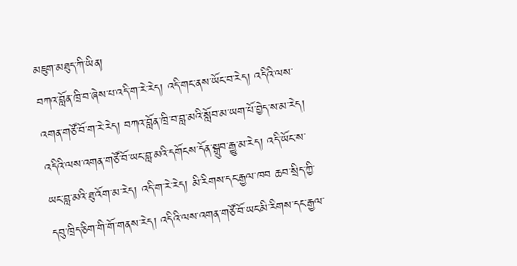མཇུག་མཐུད་ཀི་ཡིན།
བཀའ་བློན་ཁྲི་བ་ཞེས་པ་འདི་ག་རེ་རེད། འདི་གང་ནས་ཡོང་བ་རེད། འདིའི་ལས་འགན་གཙོ་བོ་ག་རེ་རེད། བཀའ་བློན་ཁྲི་བ་བླ་མའི་སློབ་མ་ཡག་པོ་བྱེད་ས་མ་རེད། འདིའི་ལས་འགན་གཙོ་བོ་ཡང་བླ་མའི་དགོངས་དོན་སྒྲུབ་རྒྱུ་མ་རེད། འདི་ཡོང་ས་ཡང་བླ་མའི་ཐུ་འོག་མ་རེད། འདི་ག་རེ་རེད། མི་རིགས་དང་རྒྱལ་ཁབ ཆབ་སྲིད་ཀྱི་དབུ་ཁྲིད་ཅིག་གི་གོ་གནས་རེད། འདིའི་ལས་འགན་གཙོ་བོ་ཡང་མི་རིགས་དང་རྒྱལ་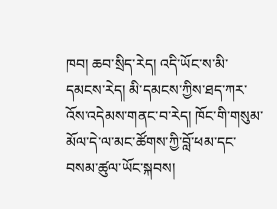ཁབ། ཆབ་སྲིད་རེད། འདི་ཡོང་ས་མི་དམངས་རེད། མི་དམངས་ཀྱིས་ཐད་ཀར་འོས་འདེམས་གནང་བ་རེད། ཁོང་གི་གསུམ་མོལ་དེ་ལ་མང་ཚོགས་ཀྱི་བློ་ཕམ་དང་བསམ་ཚུལ་ཡོང་སྐབས།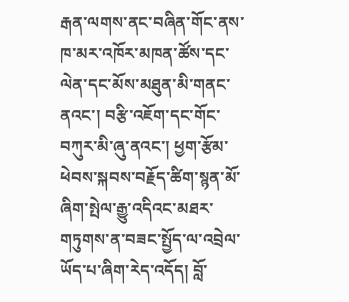རྒན་ལགས་ནང་བཞིན་གོང་ནས་ཁ་མར་འཁོར་མཁན་ཚོས་དང་ལེན་དང་མོས་མཐུན་མི་གནང་ནའང་། བརྩི་འཇོག་དང་གོང་བཀུར་མི་ཞུ་ནའང་། ཕྱག་རྩོམ་ཕེབས་སྐབས་བརྗོད་ཚིག་སྙན་མོ་ཞིག་སྤེལ་རྒྱུ་འདིའང་མཐར་གཏུགས་ན་བཟང་སྤྱོད་ལ་འབྲེལ་ཡོད་པ་ཞིག་རེད་འདོད། བློ་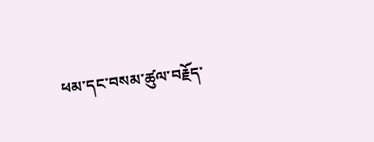ཕམ་དང་བསམ་ཚུལ་བརྗོད་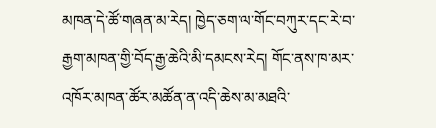མཁན་དེ་ཚོ་གཞན་མ་རེད། ཁྱེད་ཅག་ལ་གོང་བཀུར་དང་རེ་བ་རྒྱག་མཁན་གྱི་བོད་རྒྱ་ཆེའི་མི་དམངས་རེད། གོང་ནས་ཁ་མར་འཁོར་མཁན་ཚོར་མཚོན་ན་འདི་ཆེས་མ་མཐའི་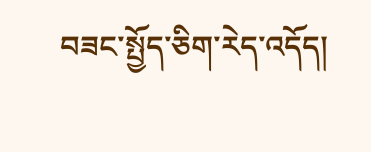བཟང་སྤྱོད་ཅིག་རེད་འདོད།